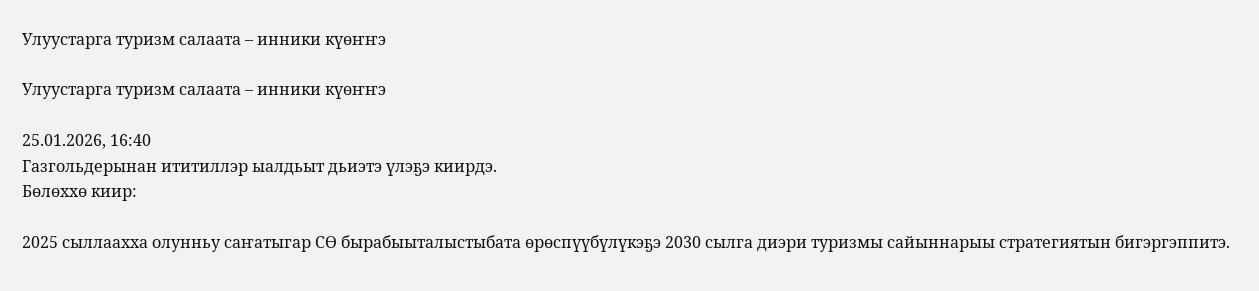Улуустарга туризм салаата – инники күөҥҥэ

Улуустарга туризм салаата – инники күөҥҥэ

25.01.2026, 16:40
Газгольдерынан ититиллэр ыалдьыт дьиэтэ үлэҕэ киирдэ.
Бөлөххө киир:

2025 сыллаахха олунньу саҥатыгар СӨ бырабыыталыстыбата өрөспүүбүлүкэҕэ 2030 сылга диэри туризмы сайыннарыы стратегиятын бигэргэппитэ.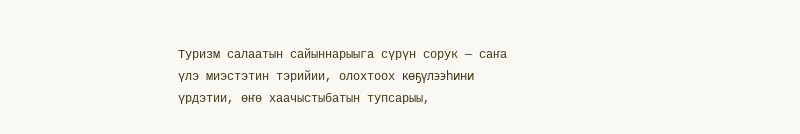Туризм салаатын сайыннарыыга сүрүн сорук — саҥа үлэ миэстэтин тэрийии, олохтоох көҕүлээһини үрдэтии, өҥө хаачыстыбатын тупсарыы,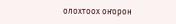олохтоох оҥорон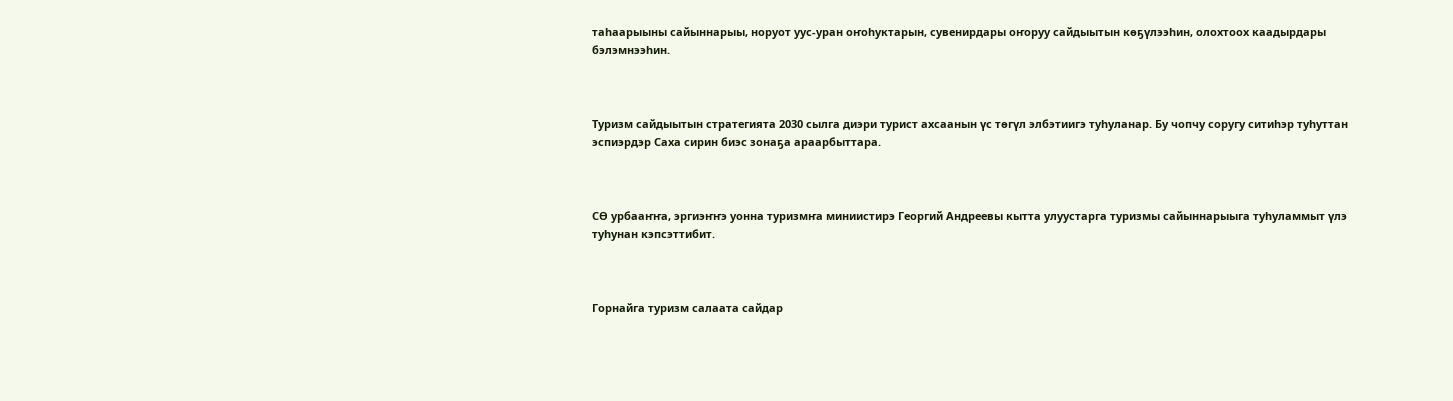таһаарыыны сайыннарыы, норуот уус-уран оҥоһуктарын, сувенирдары оҥоруу сайдыытын көҕүлээһин, олохтоох каадырдары бэлэмнээһин.



Туризм сайдыытын стратегията 2030 сылга диэри турист ахсаанын үс төгүл элбэтиигэ туһуланар. Бу чопчу соругу ситиһэр туһуттан эспиэрдэр Саха сирин биэс зонаҕа араарбыттара.



СӨ урбааҥҥа, эргиэҥҥэ уонна туризмҥа миниистирэ Георгий Андреевы кытта улуустарга туризмы сайыннарыыга туһуламмыт үлэ туһунан кэпсэттибит.



Горнайга туризм салаата сайдар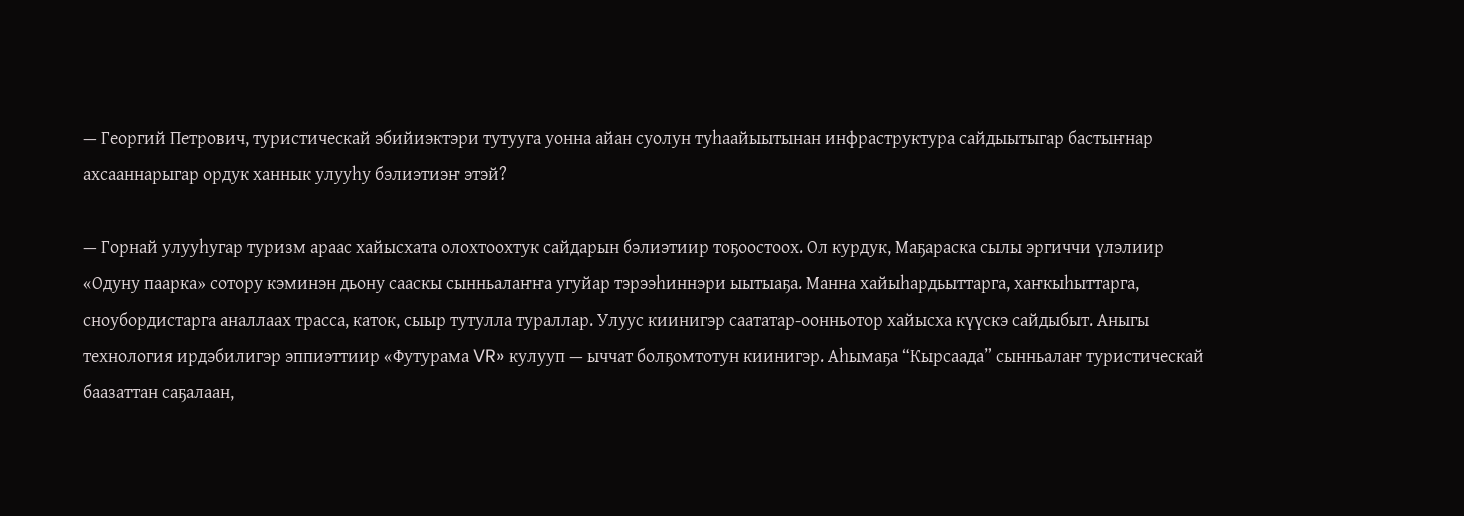— Георгий Петрович, туристическай эбийиэктэри тутууга уонна айан суолун туһаайыытынан инфраструктура сайдыытыгар бастыҥнар ахсааннарыгар ордук ханнык улууһу бэлиэтиэҥ этэй?

— Горнай улууһугар туризм араас хайысхата олохтоохтук сайдарын бэлиэтиир тоҕоостоох. Ол курдук, Маҕараска сылы эргиччи үлэлиир «Одуну паарка» сотору кэминэн дьону сааскы сынньалаҥҥа угуйар тэрээһиннэри ыытыаҕа. Манна хайыһардьыттарга, хаҥкыһыттарга, сноубордистарга аналлаах трасса, каток, сыыр тутулла тураллар. Улуус киинигэр саататар-оонньотор хайысха күүскэ сайдыбыт. Аныгы технология ирдэбилигэр эппиэттиир «Футурама VR» кулууп — ыччат болҕомтотун киинигэр. Аһымаҕа “Кырсаада” сынньалаҥ туристическай баазаттан саҕалаан,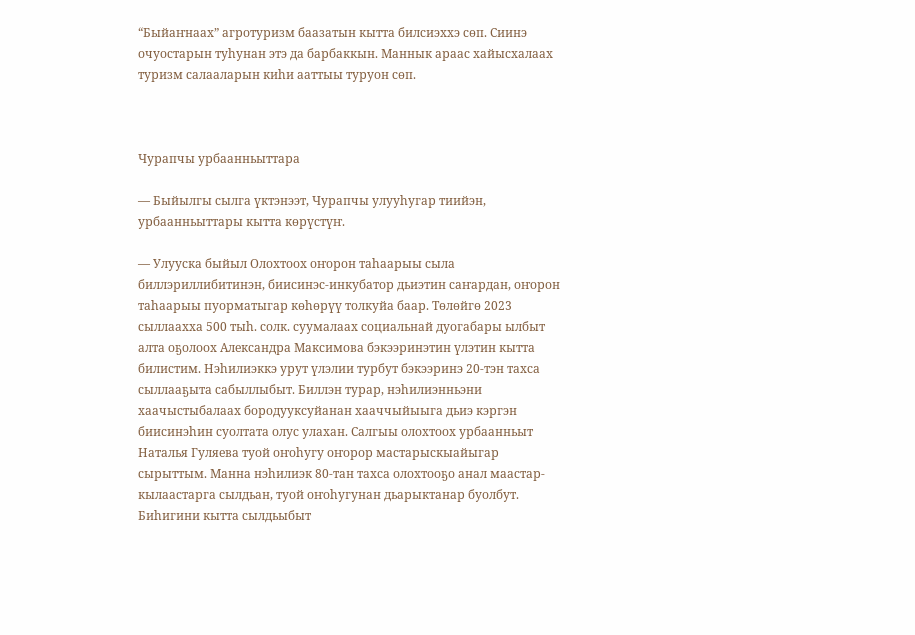“Быйаҥнаах” агротуризм баазатын кытта билсиэххэ сөп. Сиинэ очуостарын туһунан этэ да барбаккын. Маннык араас хайысхалаах туризм салааларын киһи ааттыы туруон сөп.



Чурапчы урбаанньыттара

— Быйылгы сылга үктэнээт, Чурапчы улууһугар тиийэн, урбаанньыттары кытта көрүстүҥ.

— Улууска быйыл Олохтоох оҥорон таһаарыы сыла биллэриллибитинэн, биисинэс-инкубатор дьиэтин саҥардан, оҥорон таһаарыы пуорматыгар көһөрүү толкуйа баар. Төлөйгө 2023 сыллаахха 500 тыһ. солк. суумалаах социальнай дуогабары ылбыт алта оҕолоох Александра Максимова бэкээринэтин үлэтин кытта билистим. Нэһилиэккэ урут үлэлии турбут бэкээринэ 20‑тэн тахса сыллааҕыта сабыллыбыт. Биллэн турар, нэһилиэнньэни хаачыстыбалаах бородууксуйанан хааччыйыыга дьиэ кэргэн биисинэһин суолтата олус улахан. Салгыы олохтоох урбаанньыт Наталья Гуляева туой оҥоһугу оҥорор мастарыскыайыгар сырыттым. Манна нэһилиэк 80‑тан тахса олохтооҕо анал маастар-кылаастарга сылдьан, туой оҥоһугунан дьарыктанар буолбут. Биһигини кытта сылдьыбыт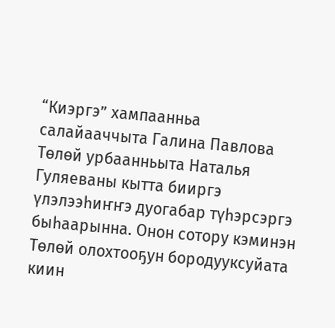“Киэргэ” хампаанньа салайааччыта Галина Павлова Төлөй урбаанньыта Наталья Гуляеваны кытта бииргэ үлэлээһиҥҥэ дуогабар түһэрсэргэ быһаарынна. Онон сотору кэминэн Төлөй олохтооҕун бородууксуйата киин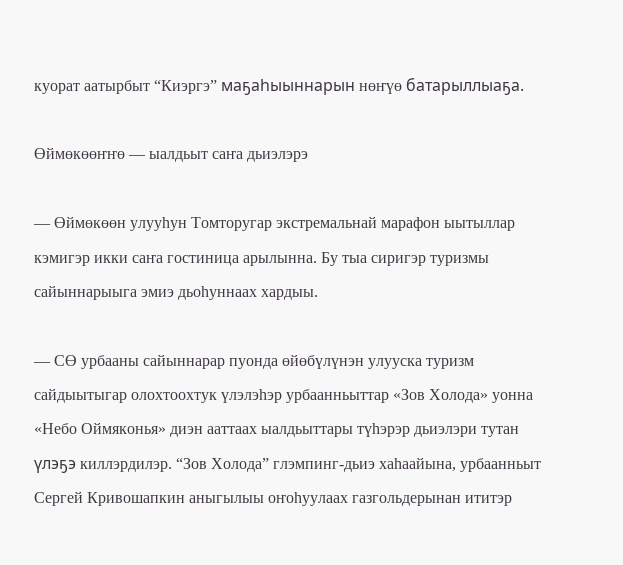куорат аатырбыт “Киэргэ” маҕаһыыннарын нөҥүө батарыллыаҕа.

Өймөкөөҥҥө — ыалдьыт саҥа дьиэлэрэ

— Өймөкөөн улууһун Томторугар экстремальнай марафон ыытыллар кэмигэр икки саҥа гостиница арылынна. Бу тыа сиригэр туризмы сайыннарыыга эмиэ дьоһуннаах хардыы.

— СӨ урбааны сайыннарар пуонда өйөбүлүнэн улууска туризм сайдыытыгар олохтоохтук үлэлэһэр урбаанньыттар «Зов Холода» уонна «Небо Оймяконья» диэн ааттаах ыалдьыттары түһэрэр дьиэлэри тутан үлэҕэ киллэрдилэр. “Зов Холода” глэмпинг-дьиэ хаһаайына, урбаанньыт Сергей Кривошапкин аныгылыы оҥоһуулаах газгольдерынан ититэр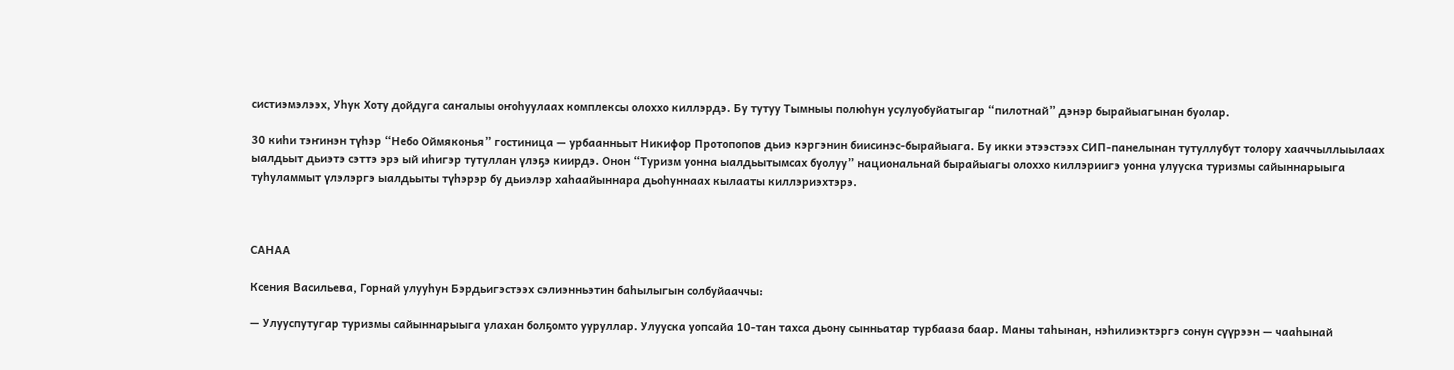систиэмэлээх, Уһук Хоту дойдуга саҥалыы оҥоһуулаах комплексы олоххо киллэрдэ. Бу тутуу Тымныы полюһун усулуобуйатыгар “пилотнай” дэнэр бырайыагынан буолар.

30 киһи тэҥинэн түһэр “Небо Оймяконья” гостиница — урбаанньыт Никифор Протопопов дьиэ кэргэнин биисинэс-бырайыага. Бу икки этээстээх СИП-панелынан тутуллубут толору хааччыллыылаах ыалдьыт дьиэтэ сэттэ эрэ ый иһигэр тутуллан үлэҕэ киирдэ. Онон “Туризм уонна ыалдьытымсах буолуу” национальнай бырайыагы олоххо киллэриигэ уонна улууска туризмы сайыннарыыга туһуламмыт үлэлэргэ ыалдьыты түһэрэр бу дьиэлэр хаһаайыннара дьоһуннаах кылааты киллэриэхтэрэ.



САНАА

Ксения Васильева, Горнай улууһун Бэрдьигэстээх сэлиэнньэтин баһылыгын солбуйааччы:

— Улууспутугар туризмы сайыннарыыга улахан болҕомто ууруллар. Улууска уопсайа 10‑тан тахса дьону сынньатар турбааза баар. Маны таһынан, нэһилиэктэргэ сонун сүүрээн — чааһынай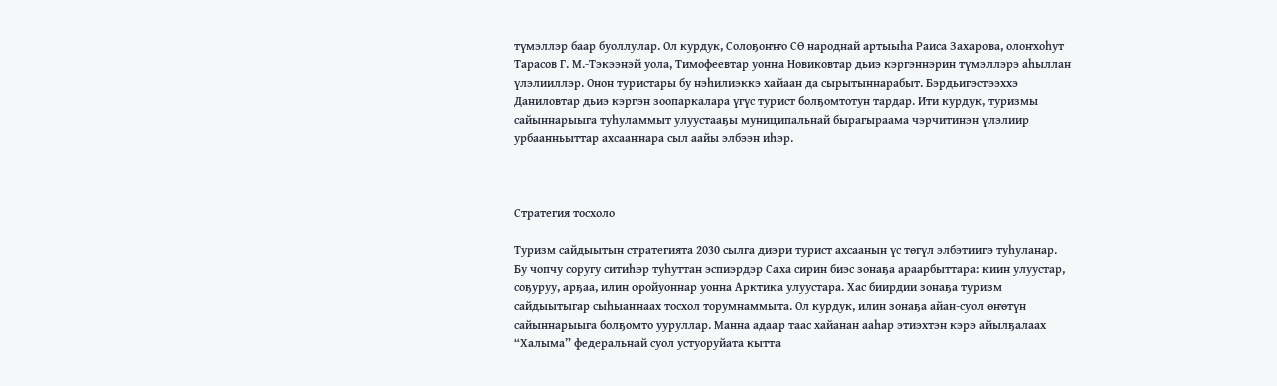түмэллэр баар буоллулар. Ол курдук, Солоҕоҥҥо СӨ народнай артыыһа Раиса Захарова, олоҥхоһут Тарасов Г. М.-Тэкээнэй уола, Тимофеевтар уонна Новиковтар дьиэ кэргэннэрин түмэллэрэ аһыллан үлэлииллэр. Онон туристары бу нэһилиэккэ хайаан да сырытыннарабыт. Бэрдьигэстээххэ Даниловтар дьиэ кэргэн зоопаркалара үгүс турист болҕомтотун тардар. Ити курдук, туризмы сайыннарыыга туһуламмыт улуустааҕы муниципальнай бырагыраама чэрчитинэн үлэлиир урбаанньыттар ахсааннара сыл аайы элбээн иһэр.



Стратегия тосхоло

Туризм сайдыытын стратегията 2030 сылга диэри турист ахсаанын үс төгүл элбэтиигэ туһуланар. Бу чопчу соругу ситиһэр туһуттан эспиэрдэр Саха сирин биэс зонаҕа араарбыттара: киин улуустар, соҕуруу, арҕаа, илин оройуоннар уонна Арктика улуустара. Хас биирдии зонаҕа туризм сайдыытыгар сыһыаннаах тосхол торумнаммыта. Ол курдук, илин зонаҕа айан-суол өҥөтүн сайыннарыыга болҕомто ууруллар. Манна адаар таас хайанан ааһар этиэхтэн кэрэ айылҕалаах “Халыма” федеральнай суол устуоруйата кытта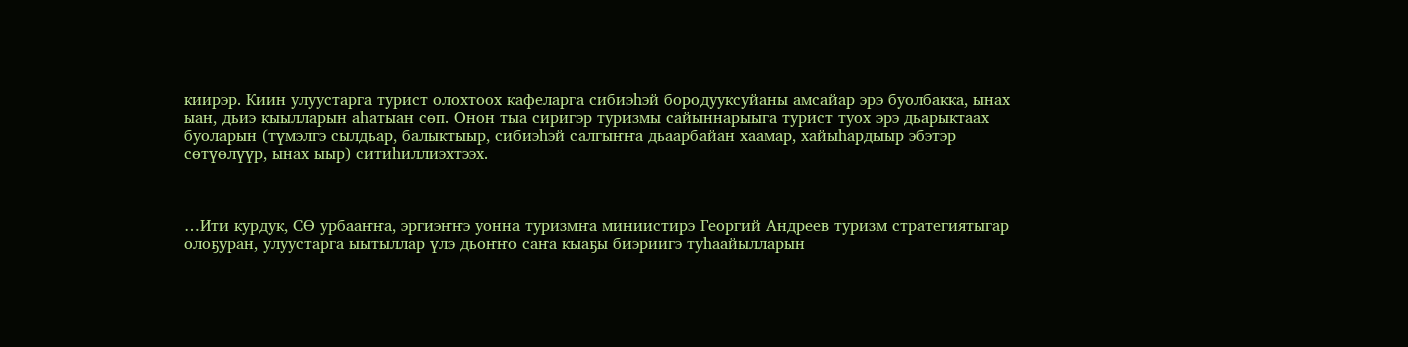киирэр. Киин улуустарга турист олохтоох кафеларга сибиэһэй бородууксуйаны амсайар эрэ буолбакка, ынах ыан, дьиэ кыылларын аһатыан сөп. Онон тыа сиригэр туризмы сайыннарыыга турист туох эрэ дьарыктаах буоларын (түмэлгэ сылдьар, балыктыыр, сибиэһэй салгыҥҥа дьаарбайан хаамар, хайыһардыыр эбэтэр сөтүөлүүр, ынах ыыр) ситиһиллиэхтээх.



…Ити курдук, СӨ урбааҥҥа, эргиэҥҥэ уонна туризмҥа миниистирэ Георгий Андреев туризм стратегиятыгар олоҕуран, улуустарга ыытыллар үлэ дьоҥҥо саҥа кыаҕы биэриигэ туһаайылларын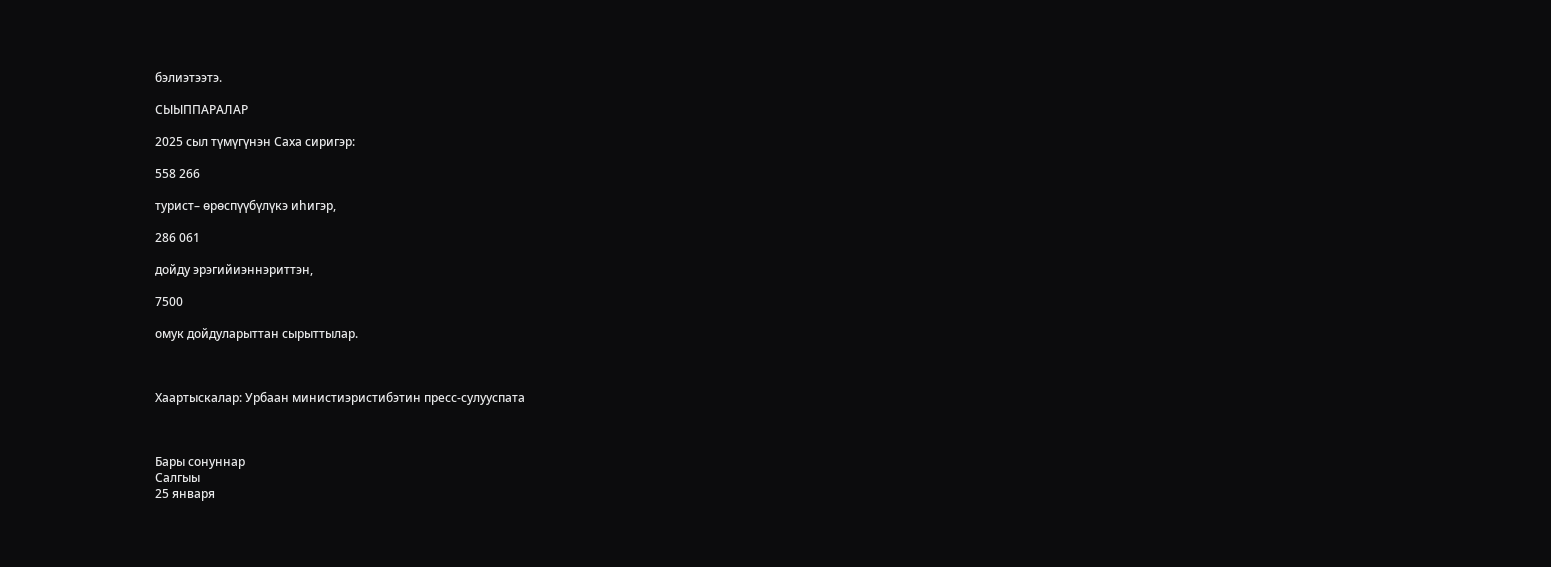бэлиэтээтэ.

СЫЫППАРАЛАР

2025 сыл түмүгүнэн Саха сиригэр:

558 266

турист– өрөспүүбүлүкэ иһигэр,

286 061

дойду эрэгийиэннэриттэн,

7500

омук дойдуларыттан сырыттылар.



Хаартыскалар: Урбаан министиэристибэтин пресс-сулууспата



Бары сонуннар
Салгыы
25 января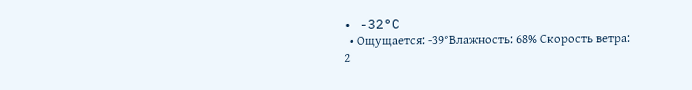• -32°C
  • Ощущается: -39°Влажность: 68% Скорость ветра: 2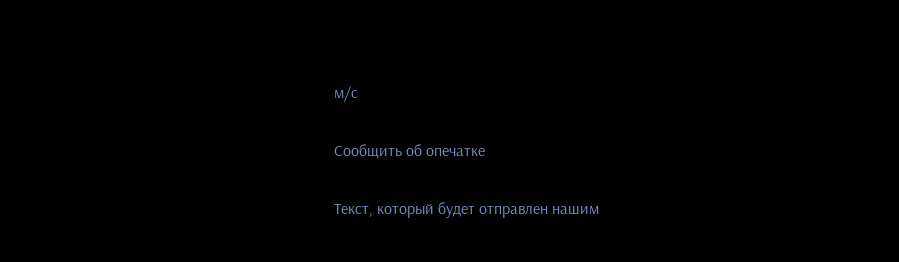м/с

Сообщить об опечатке

Текст, который будет отправлен нашим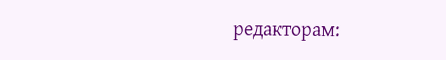редакторам: